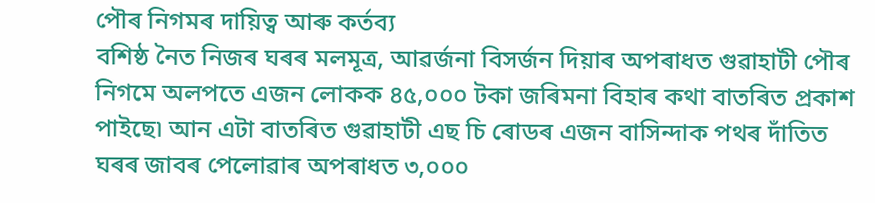পৌৰ নিগমৰ দায়িত্ব আৰু কৰ্তব্য
বশিষ্ঠ নৈত নিজৰ ঘৰৰ মলমূত্ৰ, আৱৰ্জনা বিসৰ্জন দিয়াৰ অপৰাধত গুৱাহাটী পৌৰ নিগমে অলপতে এজন লোকক ৪৫,০০০ টকা জৰিমনা বিহাৰ কথা বাতৰিত প্ৰকাশ পাইছে৷ আন এটা বাতৰিত গুৱাহাটী এছ চি ৰোডৰ এজন বাসিন্দাক পথৰ দাঁতিত ঘৰৰ জাবৰ পেলোৱাৰ অপৰাধত ৩,০০০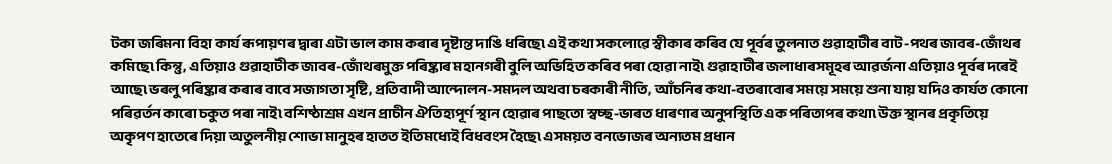টকা জৰিমনা বিহা কাৰ্য ৰূপায়ণৰ দ্বাৰা এটা ভাল কাম কৰাৰ দৃষ্টান্ত দাঙি ধৰিছে৷ এই কথা সকলোৱে স্বীকাৰ কৰিব যে পূৰ্বৰ তুলনাত গুৱাহাটীৰ বাট-পথৰ জাবৰ-জোঁথৰ কমিছে৷ কিন্তু, এতিয়াও গুৱাহাটীক জাবৰ-জোঁথৰমুক্ত পৰিষ্কাৰ মহানগৰী বুলি অভিহিত কৰিব পৰা হোৱা নাই৷ গুৱাহাটীৰ জলাধাৰসমূহৰ আৱৰ্জনা এতিয়াও পূৰ্বৰ দৰেই আছে৷ ভৰলু পৰিষ্কাৰ কৰাৰ বাবে সজাগতা সৃষ্টি, প্ৰতিবাদী আন্দোলন-সমদল অথবা চৰকাৰী নীতি, আঁচনিৰ কথা-বতৰাবোৰ সময়ে সময়ে শুনা যায় যদিও কাৰ্যত কোনো পৰিৱৰ্তন কাৰো চকুত পৰা নাই৷ বশিষ্ঠাশ্ৰম এখন প্ৰাচীন ঐতিহ্যপূৰ্ণ স্থান হোৱাৰ পাছতো স্বচ্ছ-ভাৰত ধাৰণাৰ অনুপস্থিতি এক পৰিতাপৰ কথা৷ উক্ত স্থানৰ প্ৰকৃতিয়ে অকৃপণ হাতেৰে দিয়া অতুলনীয় শোভা মানুহৰ হাতত ইতিমধ্যেই বিধবংস হৈছে৷ এসময়ত বনভোজৰ অন্যতম প্ৰধান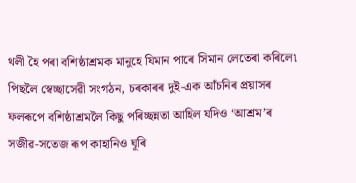থলী হৈ পৰা বশিষ্ঠাশ্ৰমক মানুহে যিমান পাৰে সিমান লেতেৰা কৰিলে৷ পিছলৈ স্বেচ্ছাসেৱী সংগঠন, চৰকাৰৰ দুই-এক আঁচনিৰ প্ৰয়াসৰ ফলৰূপে বশিষ্ঠাশ্ৰমলৈ কিছু পৰিচ্ছন্নতা আহিল যদিও ‘আশ্ৰম’ৰ সজীৱ-সতেজ ৰূপ কাহানিও ঘূৰি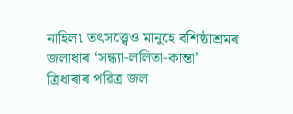নাহিল৷ তৎসত্ত্বেও মানুহে বশিষ্ঠাশ্ৰমৰ জলাধাৰ ‘সন্ধ্যা-ললিতা-কান্তা’ ত্ৰিধাৰাৰ পৱিত্ৰ জল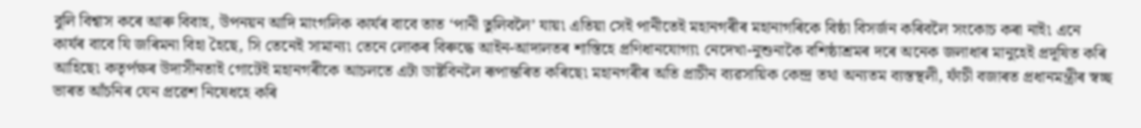বুলি বিশ্বাস কৰে আৰু বিবাহ, উপনয়ন আদি মাংগলিক কাৰ্যৰ বাবে তাত ‘পানী তুলিবলৈ’ যায়৷ এতিয়া সেই পানীতেই মহানগৰীৰ মহানাগৰিকে বিষ্ঠা বিসৰ্জন কৰিবলৈ সংকোচ কৰা নাই৷ এনে কাৰ্যৰ বাবে যি জৰিমনা বিহা হৈছে, সি তেনেই সামান্য৷ তেনে লোকৰ বিৰুদ্ধে আইন-আদালতৰ শাস্তিহে প্ৰণিধানযোগ্য৷ নেদেখা-নুশুনাকৈ বশিষ্ঠাশ্ৰমৰ দৰে অনেক জলাধাৰ মানুহেই প্ৰদূষিত কৰি আহিছে৷ কতৃৰ্পক্ষৰ উদাসীনতাই গোটেই মহানগৰীকে আচলতে এটা ডাষ্টবিনলৈ ৰূপান্তৰিত কৰিছে৷ মহানগৰীৰ অতি প্ৰাচীন ব্যৱসায়িক কেন্দ্ৰ তথা অন্যতম ব্যস্তস্থলী, ফাঁচী বজাৰত প্ৰধানমন্ত্ৰীৰ স্বচ্ছ ভাৰত আঁচনিৰ যেন প্ৰৱেশ নিষেধহে কৰি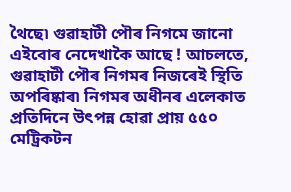থৈছে৷ গুৱাহাটী পৌৰ নিগমে জানো এইবোৰ নেদেখাকৈ আছে ! আচলতে, গুৱাহাটী পৌৰ নিগমৰ নিজৰেই স্থিতি অপৰিষ্কাৰ৷ নিগমৰ অধীনৰ এলেকাত প্ৰতিদিনে উৎপন্ন হোৱা প্ৰায় ৫৫০ মেট্ৰিকটন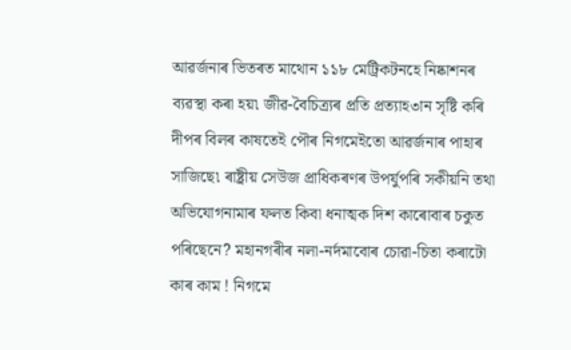আৱৰ্জনাৰ ভিতৰত মাথোন ১১৮ মেট্ৰিকটনহে নিষ্কাশনৰ ব্যৱস্থা কৰা হয়৷ জীৱ-বৈচিত্ৰ্যৰ প্ৰতি প্ৰত্যাহ৩ান সৃষ্টি কৰি দীপৰ বিলৰ কাষতেই পৌৰ নিগমেইতো আৱৰ্জনাৰ পাহাৰ সাজিছে৷ ৰাষ্ট্ৰীয় সেউজ প্ৰাধিকৰণৰ উপৰ্যুপৰি সকীয়নি তথা অভিযোগনামাৰ ফলত কিবা ধনাত্মক দিশ কাৰোবাৰ চকুত পৰিছেনে? মহানগৰীৰ নলা-নৰ্দমাবোৰ চোৱা-চিতা কৰাটো কাৰ কাম ! নিগমে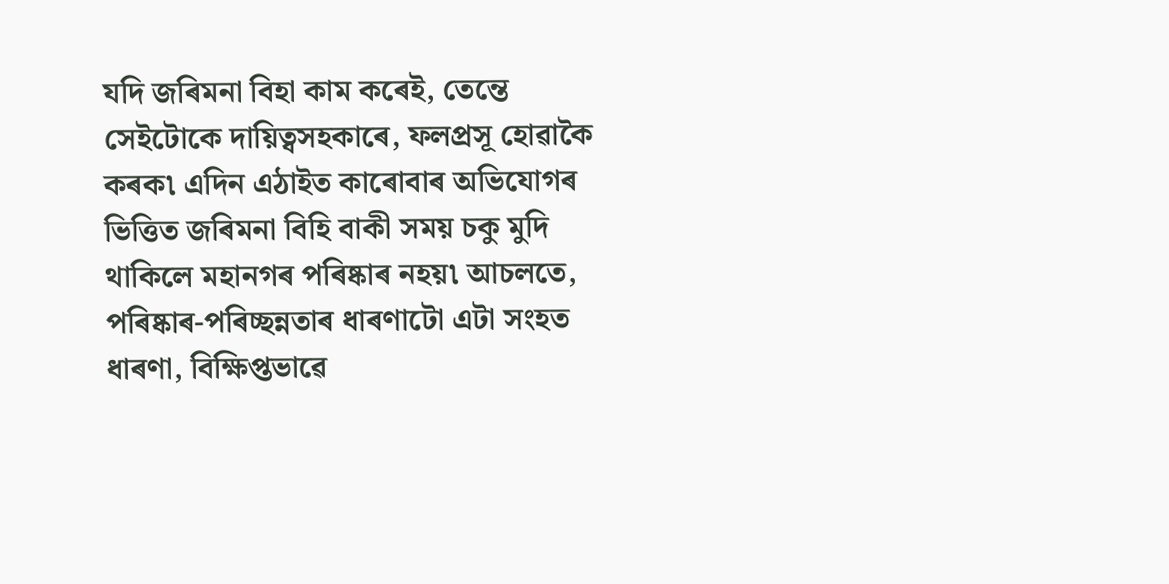যদি জৰিমনা বিহা কাম কৰেই, তেন্তে সেইটোকে দায়িত্বসহকাৰে, ফলপ্ৰসূ হোৱাকৈ কৰক৷ এদিন এঠাইত কাৰোবাৰ অভিযোগৰ ভিত্তিত জৰিমনা বিহি বাকী সময় চকু মুদি থাকিলে মহানগৰ পৰিষ্কাৰ নহয়৷ আচলতে, পৰিষ্কাৰ-পৰিচ্ছন্নতাৰ ধাৰণাটো এটা সংহত ধাৰণা, বিক্ষিপ্তভাৱে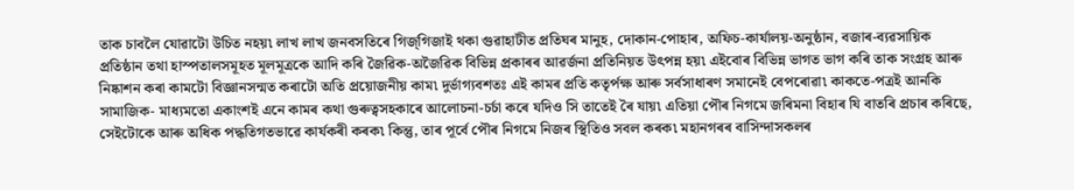তাক চাবলৈ যোৱাটো উচিত নহয়৷ লাখ লাখ জনবসতিৰে গিজ্গিজাই থকা গুৱাহাটীত প্ৰতিঘৰ মানুহ, দোকান-পোহাৰ, অফিচ-কাৰ্যালয়-অনুষ্ঠান, বজাৰ-ব্যৱসায়িক প্ৰতিষ্ঠান তথা হাস্পতালসমূহত মূলমূত্ৰকে আদি কৰি জৈৱিক-অজৈৱিক বিভিন্ন প্ৰকাৰৰ আৱৰ্জনা প্ৰতিনিয়ত উৎপন্ন হয়৷ এইবোৰ বিভিন্ন ভাগত ভাগ কৰি তাক সংগ্ৰহ আৰু নিষ্কাশন কৰা কামটো বিজ্ঞানসন্মত কৰাটো অতি প্ৰয়োজনীয় কাম৷ দুৰ্ভাগ্যবশতঃ এই কামৰ প্ৰতি কতৃৰ্পক্ষ আৰু সৰ্বসাধাৰণ সমানেই বেপৰোৱা৷ কাকতে-পত্ৰই আনকি সামাজিক- মাধ্যমতো একাংশই এনে কামৰ কথা গুৰুত্বসহকাৰে আলোচনা-চৰ্চা কৰে যদিও সি তাতেই ৰৈ যায়৷ এতিয়া পৌৰ নিগমে জৰিমনা বিহাৰ যি বাতৰি প্ৰচাৰ কৰিছে, সেইটোকে আৰু অধিক পদ্ধতিগতভাৱে কাৰ্যকৰী কৰক৷ কিন্তু, তাৰ পূৰ্বে পৌৰ নিগমে নিজৰ স্থিতিও সবল কৰক৷ মহানগৰৰ বাসিন্দাসকলৰ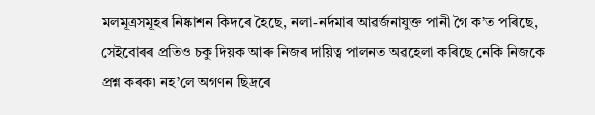মলমূত্ৰসমূহৰ নিষ্কাশন কিদৰে হৈছে, নলা-নৰ্দমাৰ আৱৰ্জনাযুক্ত পানী গৈ ক’ত পৰিছে, সেইবোৰৰ প্ৰতিও চকু দিয়ক আৰু নিজৰ দায়িত্ব পালনত অৱহেলা কৰিছে নেকি নিজকে প্ৰশ্ন কৰক৷ নহ’লে অগণন ছিদ্ৰৰে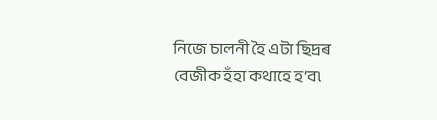নিজে চালনী হৈ এটা ছিদ্ৰৰ বেজীক হঁহা কথাহে হ’ব৷